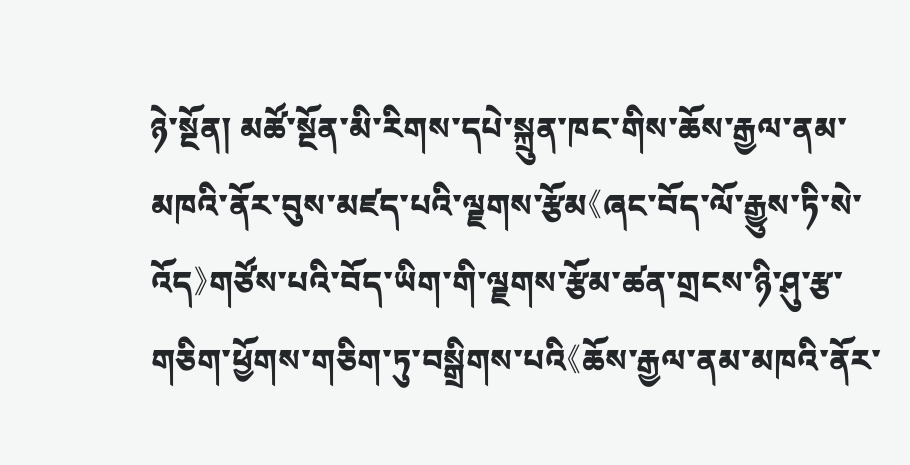ཉེ་སྔོན། མཚོ་སྔོན་མི་རིགས་དཔེ་སྐྲུན་ཁང་གིས་ཆོས་རྒྱལ་ནམ་མཁའི་ནོར་བུས་མཛད་པའི་ལྗགས་རྩོམ《ཞང་བོད་ལོ་རྒྱུས་ཏི་སེ་འོད》གཙོས་པའི་བོད་ཡིག་གི་ལྗགས་རྩོམ་ཚན་གྲངས་ཉི་ཤུ་རྩ་གཅིག་ཕྱོགས་གཅིག་ཏུ་བསྒྲིགས་པའི《ཆོས་རྒྱལ་ནམ་མཁའི་ནོར་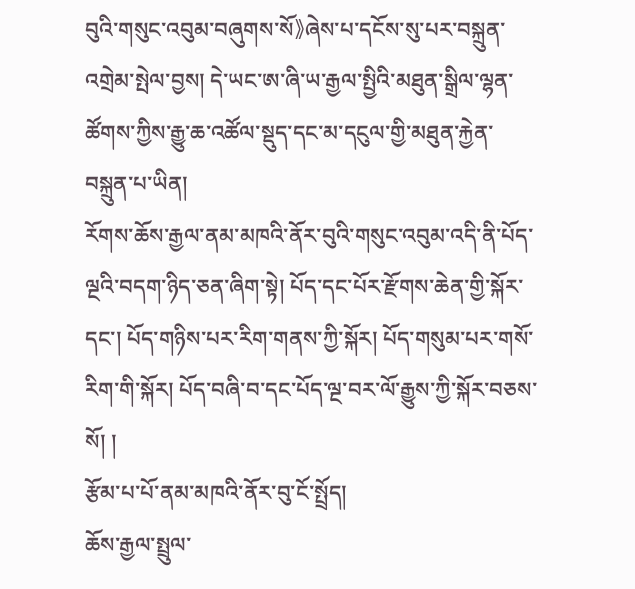བུའི་གསུང་འབུམ་བཞུགས་སོ》ཞེས་པ་དངོས་སུ་པར་བསྐྲུན་འགྲེམ་སྤེལ་བྱས། དེ་ཡང་ཨ་ཞི་ཡ་རྒྱལ་སྤྱིའི་མཐུན་སྒྲིལ་ལྷན་ཚོགས་ཀྱིས་རྒྱུ་ཆ་འཚོལ་སྡུད་དང་མ་དངུལ་གྱི་མཐུན་རྐྱེན་བསྐྲུན་པ་ཡིན།
རོགས་ཆོས་རྒྱལ་ནམ་མཁའི་ནོར་བུའི་གསུང་འབུམ་འདི་ནི་པོད་ལྔའི་བདག་ཉིད་ཅན་ཞིག་སྟེ། པོད་དང་པོར་རྫོགས་ཆེན་གྱི་སྐོར་དང་། པོད་གཉིས་པར་རིག་གནས་ཀྱི་སྐོར། པོད་གསུམ་པར་གསོ་རིག་གི་སྐོར། པོད་བཞི་བ་དང་པོད་ལྔ་བར་ལོ་རྒྱུས་ཀྱི་སྐོར་བཅས་སོ། །
རྩོམ་པ་པོ་ནམ་མཁའི་ནོར་བུ་ངོ་སྤྲོད།
ཆོས་རྒྱལ་སྤྲུལ་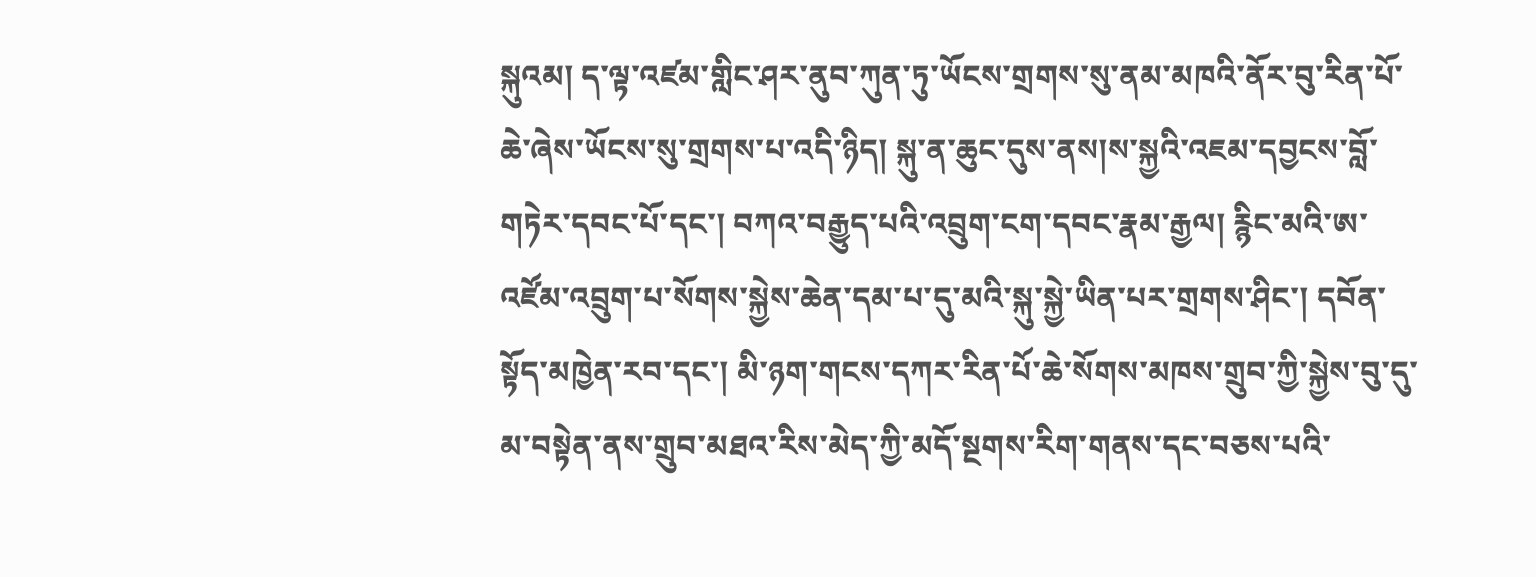སྐུའམ། ད་ལྟ་འཛམ་གླིང་ཤར་ནུབ་ཀུན་ཏུ་ཡོངས་གྲགས་སུ་ནམ་མཁའི་ནོར་བུ་རིན་པོ་ཆེ་ཞེས་ཡོངས་སུ་གྲགས་པ་འདི་ཉིད། སྐུ་ན་ཆུང་དུས་ནས།ས་སྐྱའི་འཇམ་དབྱངས་བློ་གཏེར་དབང་པོ་དང་། བཀའ་བརྒྱུད་པའི་འབྲུག་ངག་དབང་རྣམ་རྒྱལ། རྙིང་མའི་ཨ་འཛོམ་འབྲུག་པ་སོགས་སྐྱེས་ཆེན་དམ་པ་དུ་མའི་སྐུ་སྐྱེ་ཡིན་པར་གྲགས་ཤིང་། དབོན་སྟོད་མཁྱེན་རབ་དང་། མི་ཉག་གངས་དཀར་རིན་པོ་ཆེ་སོགས་མཁས་གྲུབ་ཀྱི་སྐྱེས་བུ་དུ་མ་བསྟེན་ནས་གྲུབ་མཐའ་རིས་མེད་ཀྱི་མདོ་སྔགས་རིག་གནས་དང་བཅས་པའི་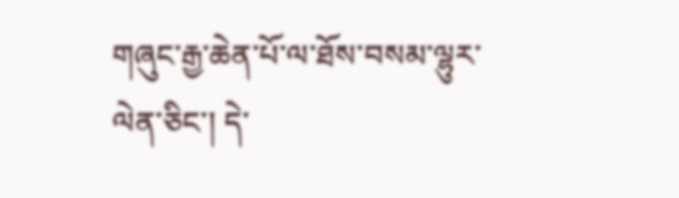གཞུང་རྒྱ་ཆེན་པོ་ལ་ཐོས་བསམ་ལྷུར་ལེན་ཅིང་། དེ་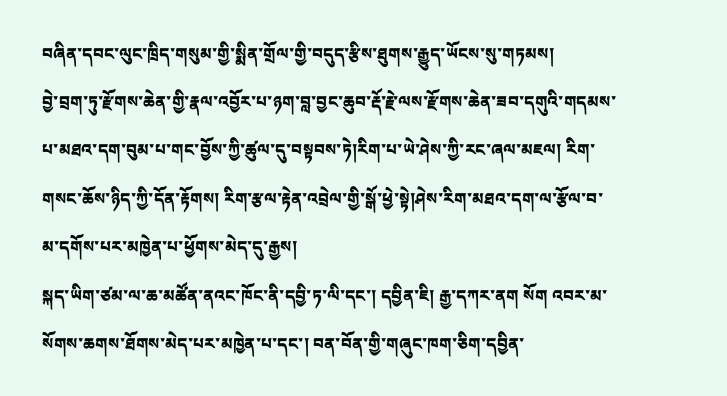བཞིན་དབང་ལུང་ཁྲིད་གསུམ་གྱི་སྨིན་གྲོལ་གྱི་བདུད་རྩིས་ཐུགས་རྒྱུད་ཡོངས་སུ་གཏམས།
བྱེ་བྲག་ཏུ་རྫོགས་ཆེན་གྱི་རྣལ་འབྱོར་པ་ཉག་བླ་བྱང་ཆུབ་རྡོ་རྗེ་ལས་རྫོགས་ཆེན་ཟབ་དགུའི་གདམས་པ་མཐའ་དག་བུམ་པ་གང་བྱོས་ཀྱི་ཚུལ་དུ་བསྟབས་ཏེ།རིག་པ་ཡེ་ཤེས་ཀྱི་རང་ཞལ་མཇལ། རིག་གསང་ཆོས་ཉིད་ཀྱི་དོན་རྟོགས། རིག་རྩལ་རྟེན་འབྲེལ་གྱི་སྒོ་ཕྱེ་སྟེ།ཤེས་རིག་མཐའ་དག་ལ་རྩོལ་བ་མ་དགོས་པར་མཁྱེན་པ་ཕྱོགས་མེད་དུ་རྒྱས།
སྐད་ཡིག་ཙམ་ལ་ཆ་མཚོན་ནའང་ཁོང་ནི་དབྱི་ཏ་ལི་དང་། དབྱིན་ཇི། རྒྱ་དཀར་ནག སོག འབར་མ་སོགས་ཆགས་ཐོགས་མེད་པར་མཁྱེན་པ་དང་། བན་བོན་གྱི་གཞུང་ཁག་ཅིག་དབྱིན་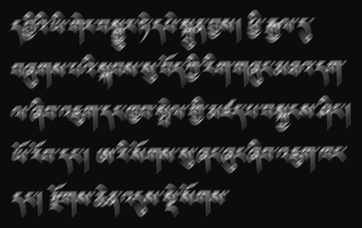དབྱིའི་ཡི་གེར་བསྒྱུར་ཏེ་དཔེ་སྐྲུན་བྱས། ཕྱི་རྒྱལ་དུ་བཞུགས་པའི་སྐབས་སུ་བོད་ཀྱི་རིག་གཞུང་མཐའ་དག་ལ་ཞིབ་འཇུག་དང་ཁྱབ་སྤེལ་གྱི་མཛད་པ་བསྐྱངས་ཤིང་། ཡོ་རོབ་དང་། ཨ་རི་སོགས་སུ་ཞང་ཞུང་ཞིབ་འཇུག་ཁང་དང་། རྫོགས་ཆེན་འདུས་སྡེ་སོགས་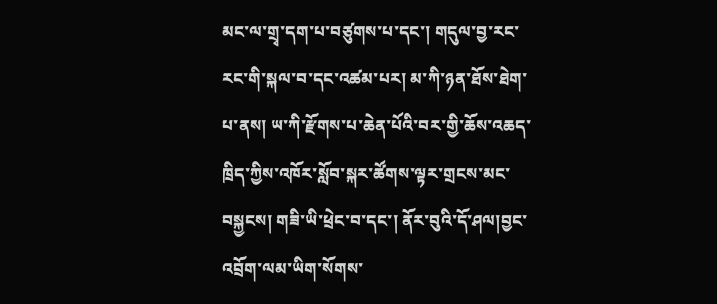མང་ལ་གྲྭ་དག་པ་བཙུགས་པ་དང་། གདུལ་བྱ་རང་རང་གི་སྐལ་བ་དང་འཚམ་པར། མ་ཀི་ཉན་ཐོས་ཐེག་པ་ནས། ཡ་ཀི་རྫོགས་པ་ཆེན་པོའི་བར་གྱི་ཆོས་འཆད་ཁྲིད་ཀྱིས་འཁོར་སློབ་སྐར་ཚོགས་ལྟར་གྲངས་མང་བསྐྱངས། གཟི་ཡི་ཕྲེང་བ་དང་། ནོར་བུའི་དོ་ཤལ།བྱང་འབྲོག་ལམ་ཡིག་སོགས་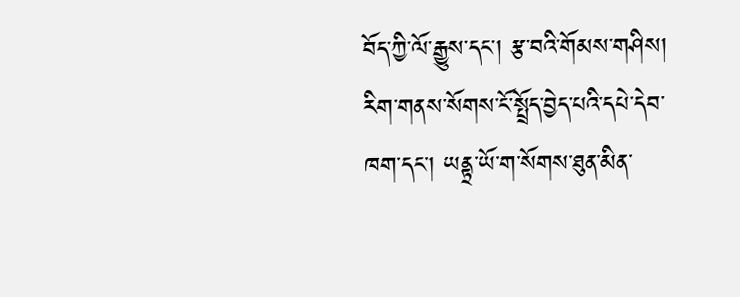བོད་ཀྱི་ལོ་རྒྱུས་དང་། རྩ་བའི་གོམས་གཤིས། རིག་གནས་སོགས་ངོ་སྤྲོད་བྱེད་པའི་དཔེ་དེབ་ཁག་དང་། ཡནྟྲ་ཡོ་ག་སོགས་ཐུན་མིན་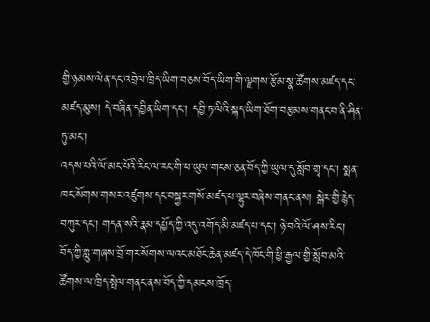གྱི་ཉམས་ལེན་དང་འབྲེལ་ཁྲིད་ཡིག་བཅས་བོད་ཡིག་གི་ལྗགས་རྩོམ་སྣ་ཚོགས་མཛད་དང་མཛད་མུས། དེ་བཞིན་དབྱིན་ཡིག་དང་། དབྱི་ཏ་ལིའི་སྐད་ཡིག་ཐོག་བརྩམས་གནང་བ་ནི་ཤིན་ཏུ་མང་།
འདས་པའི་ལོ་མང་པོའི་རིང་ལ་རང་གི་ཕ་ཡུལ་གངས་ཅན་བོད་ཀྱི་ཡུལ་དུ་སློབ་གྲྭ་དང་། སྨན་ཁང་སོགས་གསར་འཛུགས་དང་བསྐྱར་གསོ་མཛད་པ་ལྷུར་བཞེས་གནང་ནས། སྒེར་གྱི་རྙེད་བཀུར་དང་། གདན་སའི་རྣམ་དཔྱོད་ཀྱི་འདུ་འགོད་མི་མཛད་པ་དང་། ཉེ་བའི་ལོ་ཤས་རིང་། བོད་ཀྱི་གླུ་གཞས་བྲོ་གར་སོགས་ལའང་མཐོང་ཆེན་མཛད་དེ་ཁོང་གི་ཕྱི་རྒྱལ་གྱི་སློབ་མའི་ཚོགས་ལ་ཁྲིད་སྤེལ་གནང་ནས་བོད་ཀྱི་དམངས་ཁྲོད་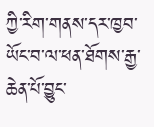ཀྱི་རིག་གནས་དར་ཁྱབ་ཡོང་བ་ལ་ཕན་ཐོགས་རྒྱ་ཆེན་པོ་བྱུང་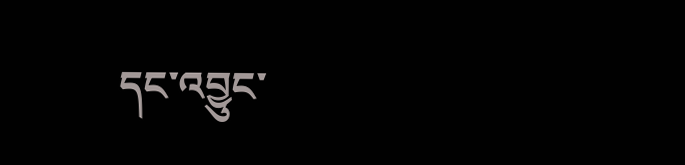དང་འབྱུང་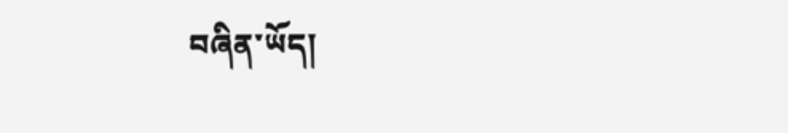བཞིན་ཡོད།